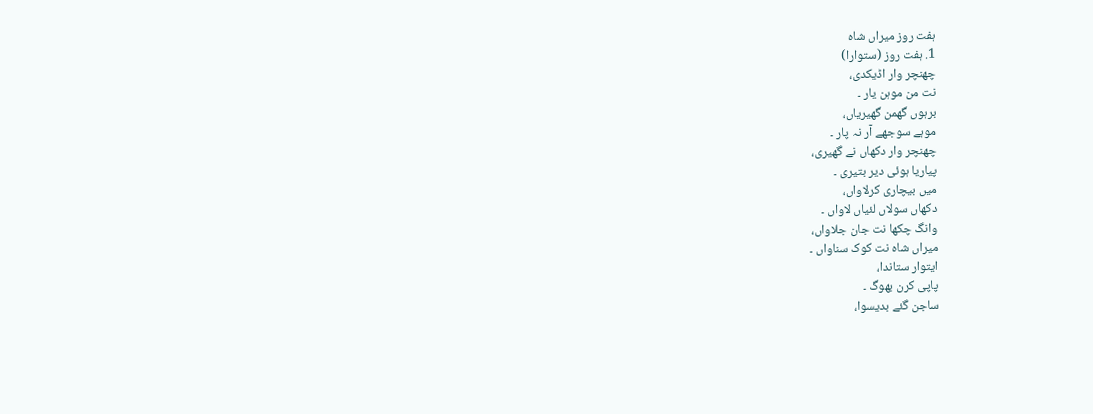ہفت روز میراں شاہ
1. ہفت روز (ستوارا)
چھنچر وار اڈیکدی،
نت من موہن یار ۔
برہوں گھمن گھیریاں،
موہے سوجھے آر نہ پار ۔
چھنچر وار دکھاں نے گھیری،
پیاریا ہوئی دیر بتیری ۔
میں بیچاری کرلاواں،
دکھاں سولاں لئیاں لاواں ۔
وانگ چکھا نت جان جلاواں،
میراں شاہ نت کوک سناواں ۔
ایتوار ستاندا،
پاپی کرن بھوگ ۔
ساجن گئے بدیسوا،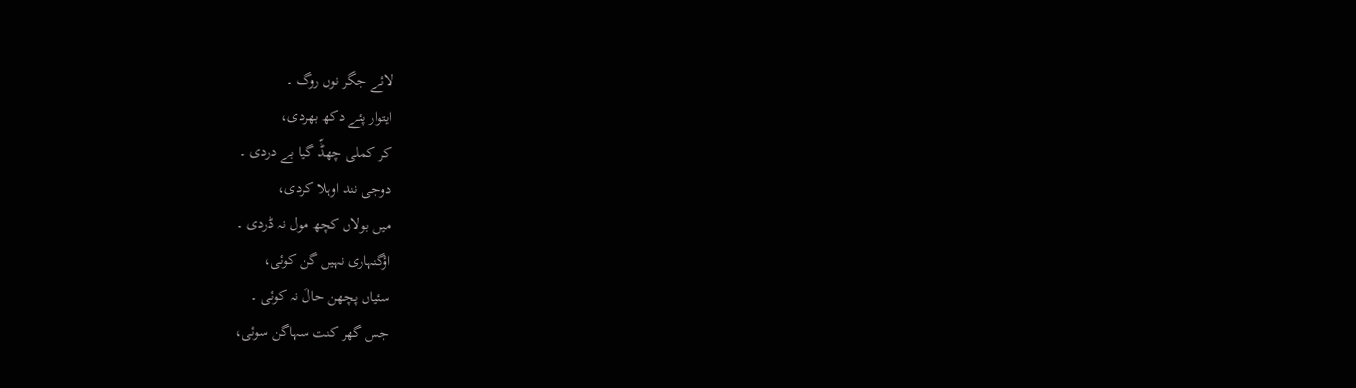لائے جگر نوں روگ ۔
ایتوار پئے دکھ بھردی،
کر کملی چھڈّ گیا بے دردی ۔
دوجی نند اوہلا کردی،
میں بولاں کچھ مول نہ ڈردی ۔
اؤگنہاری نہیں گن کوئی،
سئیاں پچھن حالَ نہ کوئی ۔
جس گھر کنت سہاگن سوئی،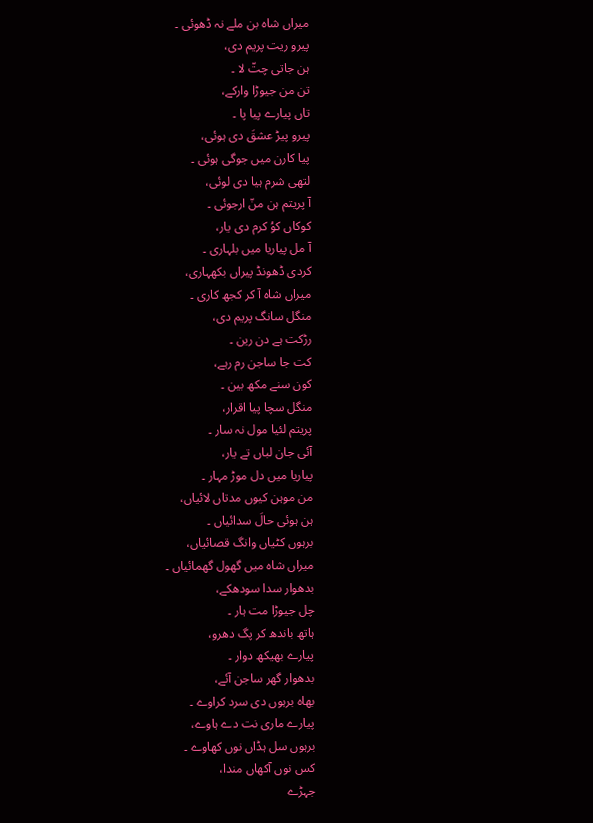میراں شاہ بن ملے نہ ڈھوئی ۔
پیرو ریت پریم دی،
ہن جاتی چتّ لا ۔
تن من جیوڑا وارکے،
تاں پیارے پیا پا ۔
پیرو پیڑ عشقَ دی ہوئی،
پیا کارن میں جوگی ہوئی ۔
لتھی شرم ہیا دی لوئی،
آ پریتم ہن منّ ارجوئی ۔
کوکاں کوُ کرم دی یار،
آ مل پیاریا میں بلہاری ۔
کردی ڈھونڈ پیراں بکھہاری،
میراں شاہ آ کر کجھ کاری ۔
منگل سانگ پریم دی،
رڑکت ہے دن رین ۔
کت جا ساجن رم رہے،
کون سنے مکھ بین ۔
منگل سچا پیا اقرار،
پریتم لئیا مول نہ سار ۔
آئی جان لباں تے یار،
پیاریا میں دل موڑ مہار ۔
من موہن کیوں مدتاں لائیاں،
ہن ہوئی حالَ سدائیاں ۔
برہوں کٹیاں وانگ قصائیاں،
میراں شاہ میں گھول گھمائیاں ۔
بدھوار سدا سودھکے،
چل جیوڑا مت ہار ۔
ہاتھ باندھ کر پگ دھرو،
پیارے بھیکھ دوار ۔
بدھوار گھر ساجن آئے،
بھاہ برہوں دی سرد کراوے ۔
پیارے ماری نت دے ہاوے،
برہوں سل ہڈاں نوں کھاوے ۔
کس نوں آکھاں مندا،
جہڑے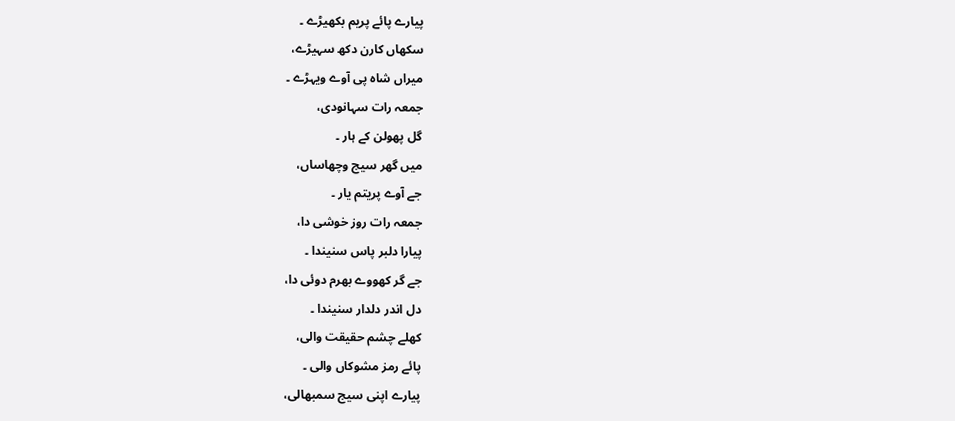پیارے پائے پریم بکھیڑے ۔
سکھاں کارن دکھ سہیڑے،
میراں شاہ پی آوے ویہڑے ۔
جمعہ رات سہانودی،
گل پھولن کے ہار ۔
میں گھر سیج وچھاساں،
جے آوے پریتم یار ۔
جمعہ رات روز خوشی دا،
پیارا دلبر پاس سنیندا ۔
جے گر کھووے بھرم دوئی دا،
دل اندر دلدار سنیندا ۔
کھلے چشم حقیقت والی،
پائے رمز مشوکاں والی ۔
پیارے اپنی سیج سمبھالی،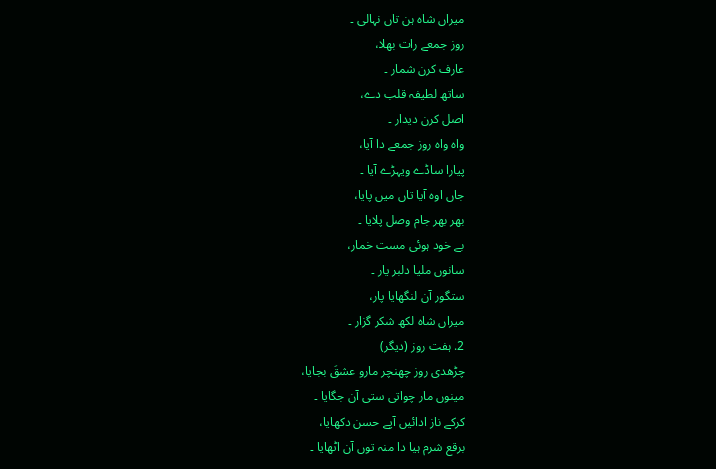میراں شاہ ہن تاں نہالی ۔
روز جمعے رات بھلا،
عارف کرن شمار ۔
ساتھ لطیفہ قلب دے،
اصل کرن دیدار ۔
واہ واہ روز جمعے دا آیا،
پیارا ساڈے ویہڑے آیا ۔
جاں اوہ آیا تاں میں پایا،
بھر بھر جام وصل پلایا ۔
بے خود ہوئی مست خمار،
سانوں ملیا دلبر یار ۔
ستگور آن لنگھایا پار،
میراں شاہ لکھ شکر گزار ۔
2. ہفت روز (دیگر)
چڑھدی روز چھنچر مارو عشقَ بجایا،
مینوں مار چواتی ستی آن جگایا ۔
کرکے ناز ادائیں آپے حسن دکھایا،
برقع شرم ہیا دا منہ توں آن اٹھایا ۔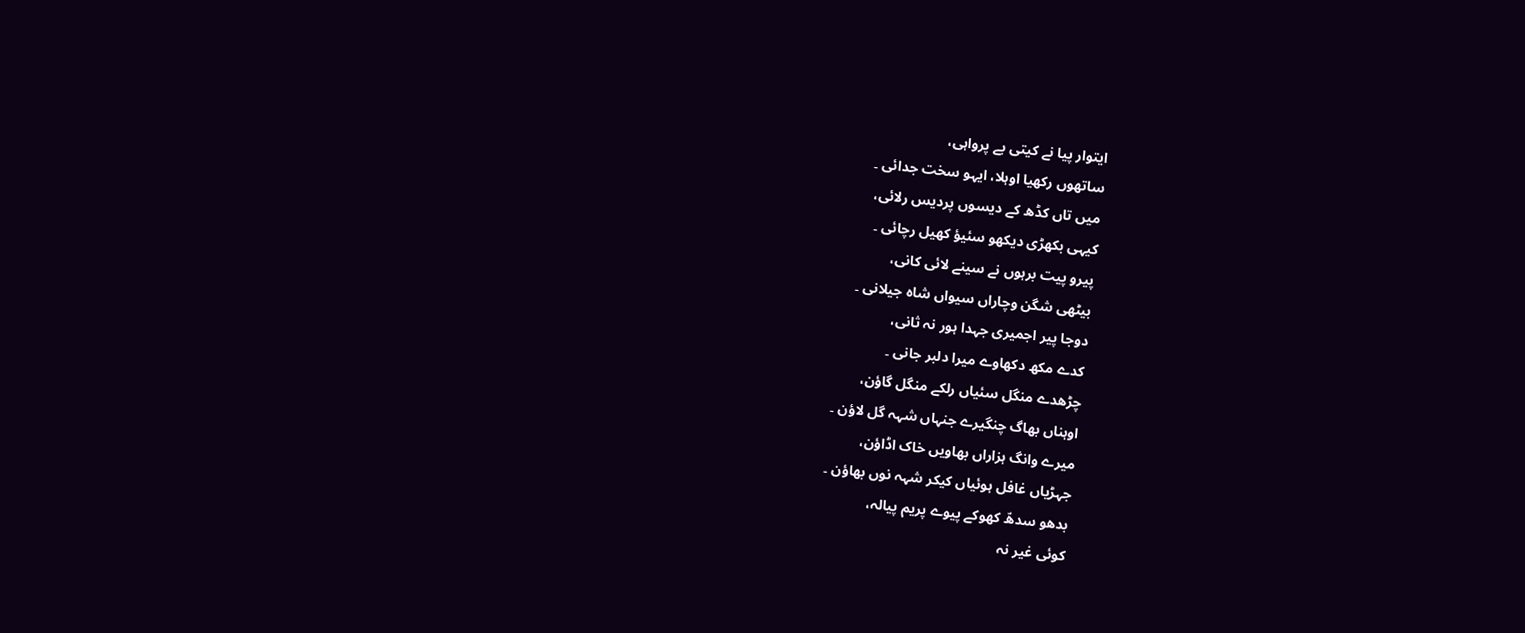ایتوار پیا نے کیتی بے پرواہی،
ساتھوں رکھیا اوہلا، ایہو سخت جدائی ۔
میں تاں کڈھ کے دیسوں پردیس رلائی،
کیہی بکھڑی دیکھو سئیؤ کھیل رچائی ۔
پیرو پیت برہوں نے سینے لائی کانی،
بیٹھی شگن وچاراں سیواں شاہ جیلانی ۔
دوجا پیر اجمیری جہدا ہور نہ ثانی،
کدے مکھ دکھاوے میرا دلبر جانی ۔
چڑھدے منگل سئیاں رلکے منگل گاؤن،
اوہناں بھاگ چنگیرے جنہاں شہہ گل لاؤن ۔
میرے وانگ ہزاراں بھاویں خاک اڈاؤن،
جہڑیاں غافل ہوئیاں کیکر شہہ نوں بھاؤن ۔
بدھو سدھّ کھوکے پیوے پریم پیالہ،
کوئی غیر نہ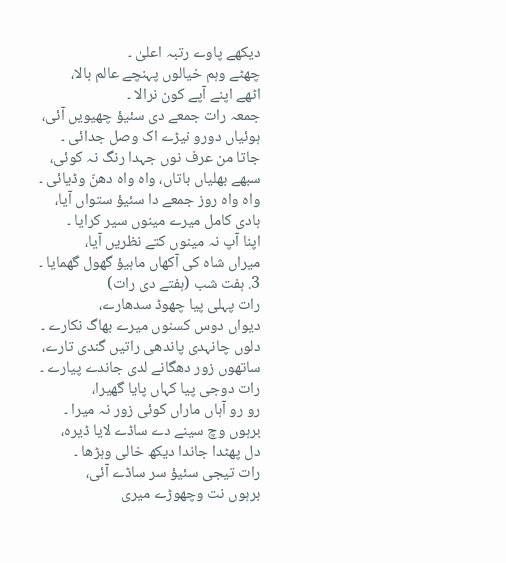دیکھے پاوے رتبہ اعلیٰ ۔
چھٹے وہم خیالوں پہنچے عالم بالا،
اٹھے اپنے آپے کون نرالا ۔
جمعہ رات جمعے دی سئیؤ چھیویں آئی،
ہوئیاں دورو نیڑے اک وصل جدائی ۔
جاتا من عرف نوں جہدا رنگ نہ کوئی،
سبھے بھلیاں باتاں، واہ واہ دھنّ وڈیائی ۔
واہ واہ روز جمعے دا سئیؤ ستواں آیا،
ہادی کامل میرے مینوں سیر کرایا ۔
اپنا آپ نہ مینوں کتے نظریں آیا،
میراں شاہ کی آکھاں ماہیؤ گھول گھمایا ۔
3. ہفت شب (ہفتے دی رات)
رات پہلی پیا چھوڈ سدھارے،
دیواں دوس کسنوں میرے بھاگ نکارے ۔
دلوں چانہدی پاندھی راتیں گندی تارے،
ساتھوں زور دھگانے لدی جاندے پیارے ۔
رات دوجی پیا کہاں پایا گھیرا،
رو رو آہاں ماراں کوئی زور نہ میرا ۔
برہوں وچ سینے دے ساڈے لایا ڈیرہ،
دل پھٹدا جاندا دیکھ خالی وہڑھا ۔
رات تیجی سئیؤ سر ساڈے آئی،
برہوں نت وچھوڑے میری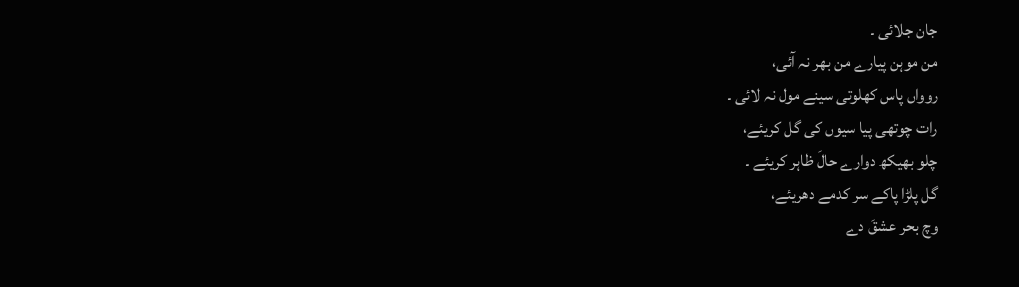جان جلائی ۔
من موہن پیارے من بھر نہ آئی،
روواں پاس کھلوتی سینے مول نہ لائی ۔
رات چوتھی پیا سیوں کی گل کریئے،
چلو بھیکھ دوارے حالَ ظاہر کریئے ۔
گل پلڑا پاکے سر کدمے دھریئے،
وچ بحر عشقَ دے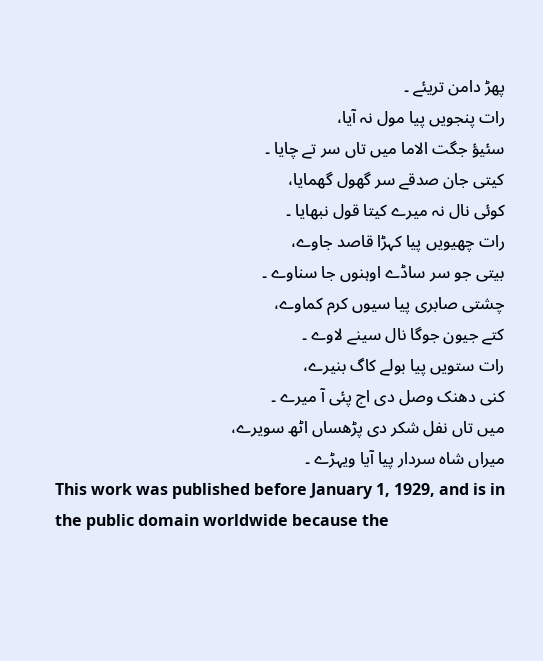پھڑ دامن تریئے ۔
رات پنجویں پیا مول نہ آیا،
سئیؤ جگت الاما میں تاں سر تے چایا ۔
کیتی جان صدقے سر گھول گھمایا،
کوئی نال نہ میرے کیتا قول نبھایا ۔
رات چھیویں پیا کہڑا قاصد جاوے،
بیتی جو سر ساڈے اوہنوں جا سناوے ۔
چشتی صابری پیا سیوں کرم کماوے،
کتے جیون جوگا نال سینے لاوے ۔
رات ستویں پیا بولے کاگ بنیرے،
کنی دھنک وصل دی اج پئی آ میرے ۔
میں تاں نفل شکر دی پڑھساں اٹھ سویرے،
میراں شاہ سردار پیا آیا ویہڑے ۔
This work was published before January 1, 1929, and is in the public domain worldwide because the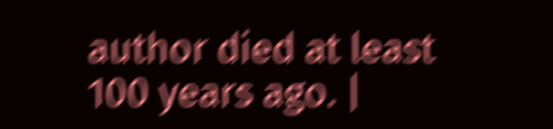author died at least 100 years ago. |